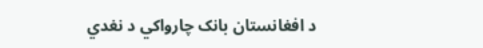د افغانستان بانک چارواکي د نغدي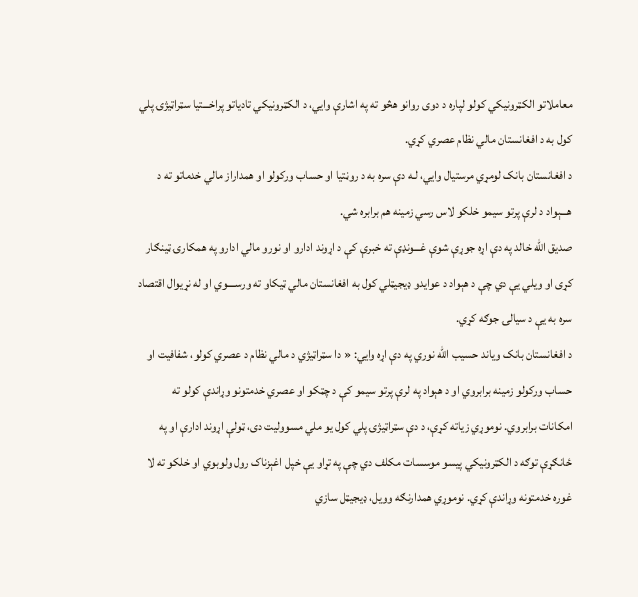معاملاتو الکټرونیکي کولو لپاره د دوی روانو هڅو ته په اشارې وايي، د الکټرونیکي تادیاتو پراخـــتیا سټراټیژۍ پلي کول به د افغانستان مالي نظام عصري کړي.
د افغانستان بانک لومړي مرستیال وايي، لـه دې سره به د روڼتیا او حساب ورکولو او همداراز مالي خدماتو ته د هـــېواد د لرې پرتو سیمو خلکو لاس رسي زمینه هم برابره شي.
صدیق الله خالد په دې اړه جوړې شوې غـــونډې ته خبرې کې د اړوند ادارو او نورو مالي ادارو په همکارۍ ټینګار کړی او ویلي یې دي چې د هېواد د عوایدو ډیجیټلي کول به افغانستان مالي ټیکاو ته ورســــوي او له نړیوال اقتصاد سره به یې د سیالۍ جوګه کړي.
د افغانستان بانک ویاند حسیب الله نوري په دې اړه وايي: « دا سټراټیژي د مالي نظام د عصري کولو، شفافیت او حساب ورکولو زمینه برابروي او د هېواد په لرې پرتو سیمو کې د چټکو او عصري خدمتونو وړاندې کولو ته امکانات برابروي. نوموړي زیاته کړې، د دې سټراټیژۍ پلي کول یو ملي مسوولیت دی، ټولې اړوند ادارې او په ځانګړې توګه د الکټرونیکي پیسو موسسات مکلف دي چې په تړاو یې خپل اغېزناک رول ولوبوي او خلکو ته لا غوره خدمتونه وړاندې کړي. نوموړي همدارنګه وویل، ډیجیټل سازي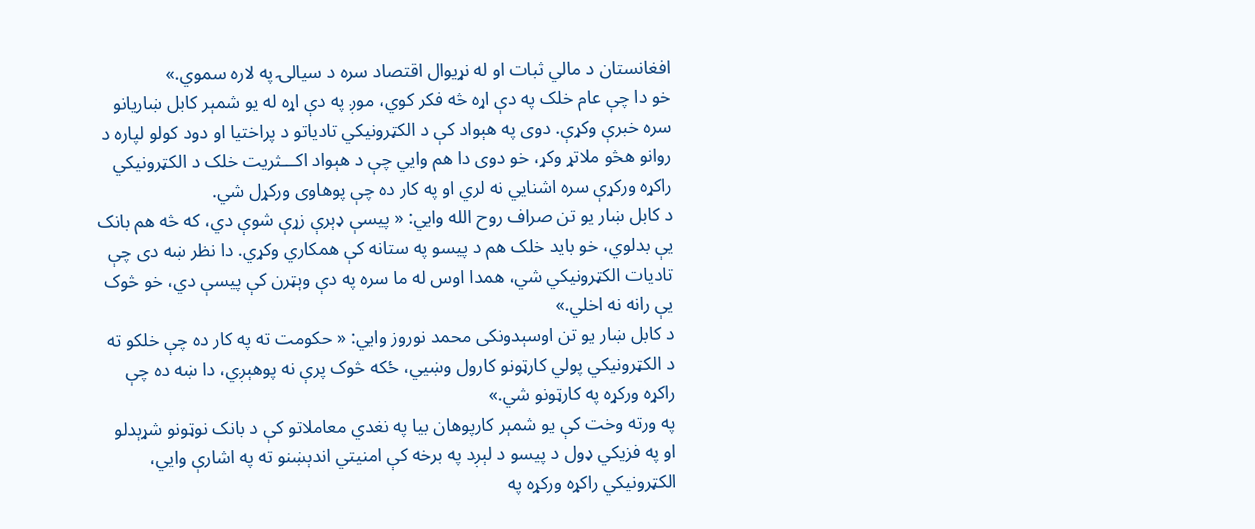افغانستان د مالي ثبات او له نړیوال اقتصاد سره د سیالۍ په لاره سموي.»
خو دا چې عام خلک په دې اړه څه فکر کوي، موږ په دې اړه له یو شمېر کابل ښاریانو سره خبرې وکړې. دوی په هېواد کې د الکټرونیکي تادیاتو د پراختیا او دود کولو لپاره د روانو هڅو ملاتړ وکړ، خو دوی دا هم وايي چې د هېواد اکـــثریت خلک د الکټرونیکي راکړه ورکړې سره اشنايي نه لري او په کار ده چې پوهاوی ورکړل شي.
د کابل ښار یو تن صراف روح الله وايي: « پیسې ډېرې زړې شوې دي، که څه هم بانک یې بدلوي، خو باید خلک هم د پیسو په ستانه کې همکاري وکړي. دا نظر ښه دی چې تادیات الکټرونیکي شي، همدا اوس له ما سره په دې وېټرن کې پیسې دي، خو څوک یې رانه نه اخلي.»
د کابل ښار یو تن اوسېدونکی محمد نوروز وايي: « حکومت ته په کار ده چې خلکو ته د الکټرونیکي پولي کارټونو کارول وښيي، ځکه څوک پرې نه پوهېږي، دا ښه ده چې راکړه ورکړه په کارټونو شي.»
په ورته وخت کې یو شمېر کارپوهان بیا په نغدي معاملاتو کې د بانک نوټونو شړېدلو او په فزیکي ډول د پیسو د لېږد په برخه کې امنیتي اندېښنو ته په اشارې وايي، الکټرونیکي راکړه ورکړه په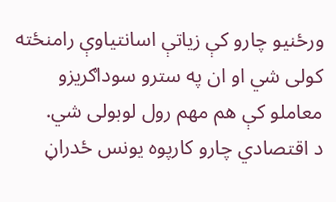ورځنیو چارو کې زیاتې اسانتیاوې رامنځته کولی شي او ان په سترو سوداګریزو معاملو کې هم مهم رول لوبولی شي.
د اقتصادي چارو کارپوه یونس ځدراڼ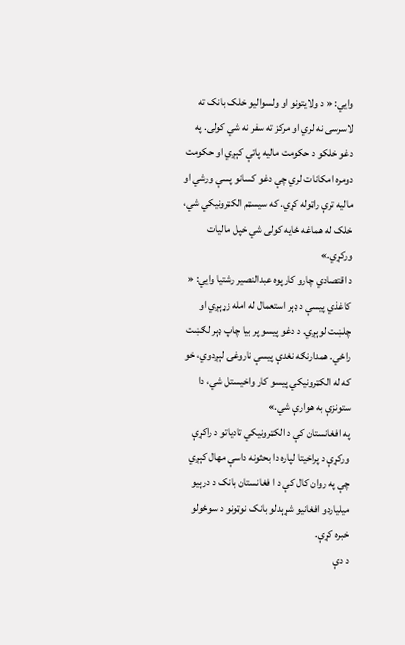وايي: « د ولایتونو او ولسوالیو خلک بانک ته لاسرسی نه لري او مرکز ته سفر نه شي کولی. په دغو خلکو د حکومت مالیه پاتې کېږي او حکومت دومره امکانات لري چې دغو کسانو پسې ورشي او مالیه ترې راټوله کړي. که سیسټم الکټرونیکي شي، خلک له هماغه ځایه کولی شي خپل مالیات ورکړي.»
د اقتصادي چارو کارپوه عبدالنصیر رشتیا وايي: « کاغذي پیسې د ډېر استعمال له امله زړېږي او چلښت لوېږي. د دغو پیسو پر بیا چاپ ډېر لګښت راځي. همدارنګه نغدې پیسې ناروغۍ لېږدوي، خو که له الکټرونیکي پيسو کار واخیستل شي، دا ستونزې به هوارې شي.»
په افغانستان کې د الکټرونیکي تادیاتو د راکړې ورکړې د پراخیتا لپاره دا بحثونه داسې مهال کېږي چې په روان کال کې د ا فغانستان بانک د درېیو میلیاردو افغانیو شړېدلو بانک نوټونو د سوځولو خبره کړې.
د دې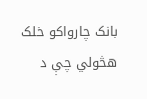بانک چارواکو خلک هڅولي چې د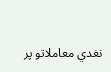نغدي معاملاتو پر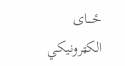ځـــای الکټرونیکي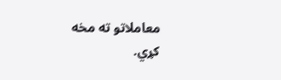معاملاتو ته مخه کړي.